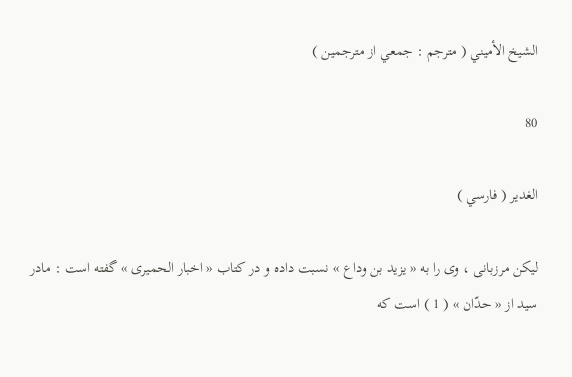الشيخ الأميني ( مترجم : جمعي از مترجمين )

80

الغدير ( فارسي )

ليكن مرزبانى ، وى را به « يزيد بن وداع » نسبت داده و در كتاب « اخبار الحميرى » گفته است : مادر سيد از « حدّان » ( 1 ) است كه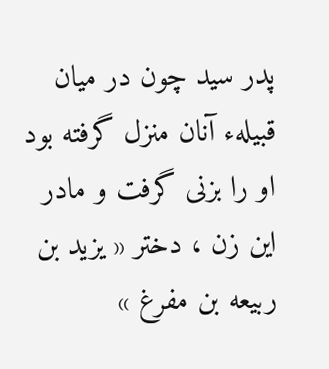پدر سيد چون در ميان قبيلهء آنان منزل گرفته بود او را بزنى گرفت و مادر اين زن ، دختر « يزيد بن ربيعه بن مفرغ »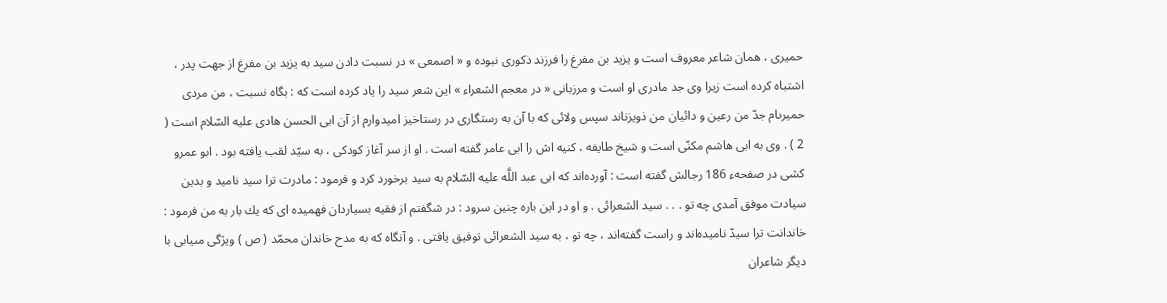حميرى ، همان شاعر معروف است و يزيد بن مفرغ را فرزند ذكورى نبوده و « اصمعى » در نسبت دادن سيد به يزيد بن مفرغ از جهت پدر ، اشتباه كرده است زيرا وى جد مادرى او است و مرزبانى « در معجم الشعراء » اين شعر سيد را ياد كرده است كه : بگاه نسبت ، من مردى حميرىام جدّ من رعين و دائيان من ذويزناند سپس ولائى كه با آن به رستگارى در رستاخيز اميدوارم از آن ابى الحسن هادى عليه السّلام است ( 2 ) . وى به ابى هاشم مكنّى است و شيخ طايفه ، كنيه اش را ابى عامر گفته است . او از سر آغاز كودكى ، به سيّد لقب يافته بود . ابو عمرو كشى در صفحهء 186 رجالش گفته است : آورده‌اند كه ابى عبد اللَّه عليه السّلام به سيد برخورد كرد و فرمود : مادرت ترا سيد ناميد و بدين سيادت موفق آمدى چه تو . . . سيد الشعرائى . و او در اين باره چنين سرود : در شگفتم از فقيه بسياردان فهميده اى كه يك بار به من فرمود : خاندانت ترا سيدّ ناميده‌اند و راست گفته‌اند ، چه تو ، به سيد الشعرائى توفيق يافتى . و آنگاه كه به مدح خاندان محمّد ( ص ) ويژگى مىيابى با ديگر شاعران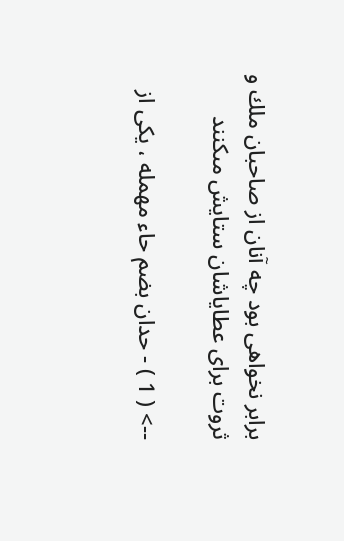برابر نخواهى بود چه آنان از صاحبان ملك و ثروت براى عطاياشان ستايش مىكنند

--> ( 1 ) - حدان بضم حاء مهمله ، يكى از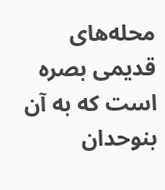محله‌هاى قديمى بصره است كه به آن بنوحدان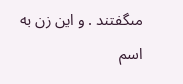مىگفتند . و اين زن به اسم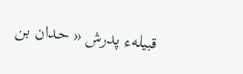قبيلهء پدرش « حدان بن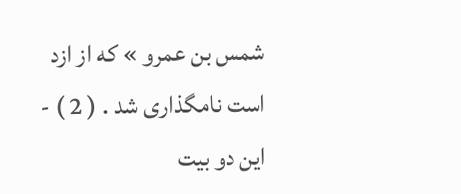شمس بن عمرو » كه از ازد است نامگذارى شد . ( 2 ) - اين دو بيت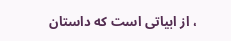، از ابياتى است كه داستان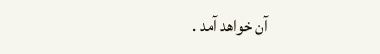آن خواهد آمد .